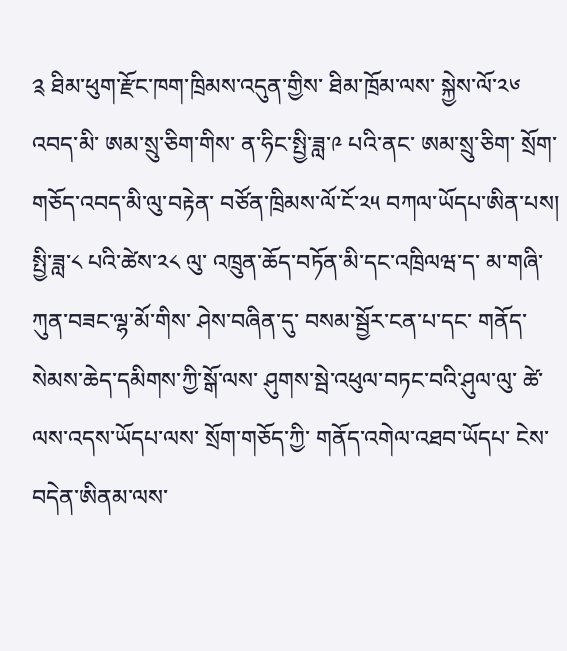༉ ཐིམ་ཕུག་རྫོང་ཁག་ཁྲིམས་འདུན་གྱིས་ ཐིམ་ཁྲོམ་ལས་ སྐྱེས་ལོ་༢༦ འབད་མི་ ཨམ་སྲུ་ཅིག་གིས་ ན་ཧིང་སྤྱི་ཟླ་༩ པའི་ནང་ ཨམ་སྲུ་ཅིག་ སྲོག་གཅོད་འབད་མི་ལུ་བརྟེན་ བཙོན་ཁྲིམས་ལོ་ངོ་༢༥ བཀལ་ཡོདཔ་ཨིན་པས།
སྤྱི་ཟླ་༨ པའི་ཚེས་༢༨ ལུ་ འཁྲུན་ཆོད་བཏོན་མི་དང་འཁྲིལཝ་ད་ མ་གཞི་ ཀུན་བཟང་ལྷ་མོ་གིས་ ཤེས་བཞིན་དུ་ བསམ་སྦྱོར་ངན་པ་དང་ གནོད་སེམས་ཆེད་དམིགས་ཀྱི་སྒོ་ལས་ ཤུགས་སྦེ་འཕུལ་བཏང་བའི་ཤུལ་ལུ་ ཚེ་ལས་འདས་ཡོདཔ་ལས་ སྲོག་གཅོད་ཀྱི་ གནོད་འགེལ་འཐབ་ཡོདཔ་ ངེས་བདེན་ཨིནམ་ལས་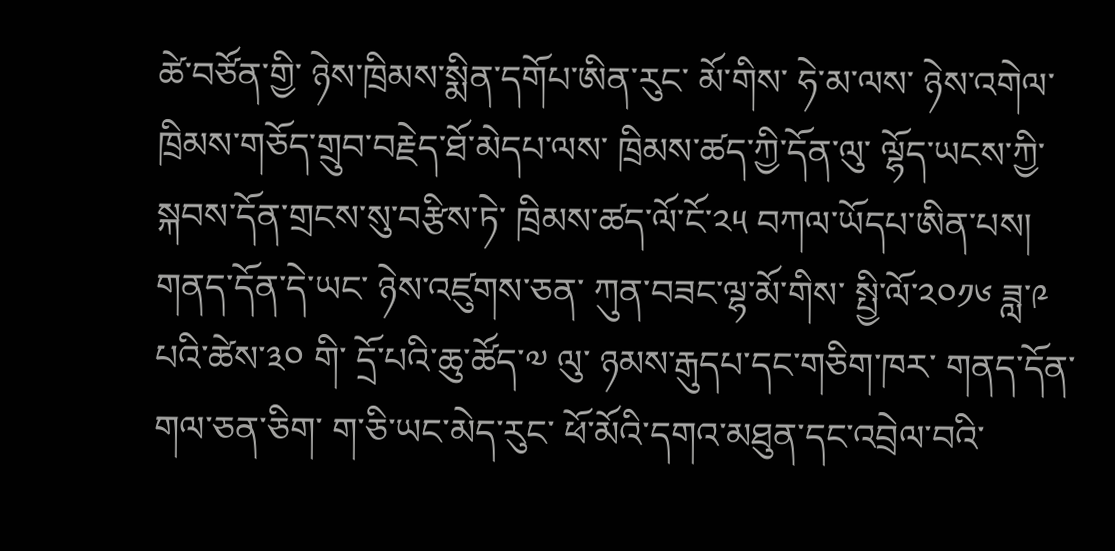ཚེ་བཙོན་གྱི་ ཉེས་ཁྲིམས་སྨིན་དགོཔ་ཨིན་རུང་ མོ་གིས་ ཧེ་མ་ལས་ ཉེས་འགེལ་ཁྲིམས་གཅོད་གྲུབ་བརྗེད་ཐོ་མེདཔ་ལས་ ཁྲིམས་ཚད་ཀྱི་དོན་ལུ་ ལྷོད་ཡངས་ཀྱི་ སྐབས་དོན་གྲངས་སུ་བརྩིས་ཏེ་ ཁྲིམས་ཚད་ལོ་ངོ་༢༥ བཀལ་ཡོདཔ་ཨིན་པས།
གནད་དོན་དེ་ཡང་ ཉེས་འཛུགས་ཅན་ ཀུན་བཟང་ལྷ་མོ་གིས་ སྤྱི་ལོ་༢༠༡༦ ཟླ་༩ པའི་ཚེས་༣༠ གི་ དྲོ་པའི་ཆུ་ཚོད་༧ ལུ་ ཉམས་རྒུདཔ་དང་གཅིག་ཁར་ གནད་དོན་གལ་ཅན་ཅིག་ ག་ཅི་ཡང་མེད་རུང་ ཕོ་མོའི་དགའ་མཐུན་དང་འབྲེལ་བའི་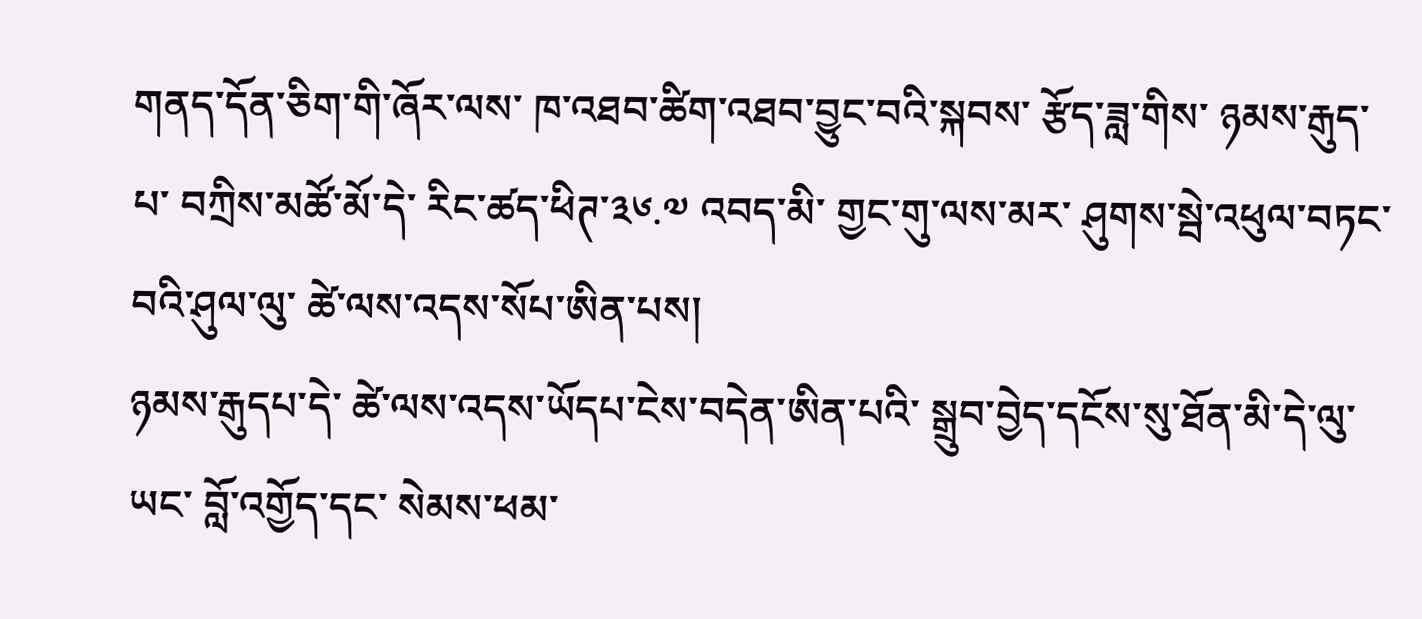གནད་དོན་ཅིག་གི་ཞོར་ལས་ ཁ་འཐབ་ཚིག་འཐབ་བྱུང་བའི་སྐབས་ རྩོད་ཟླ་གིས་ ཉམས་རྒུད་པ་ བཀྲིས་མཚོ་མོ་དེ་ རིང་ཚད་ཕིཊ་༣༦.༧ འབད་མི་ གྱང་གུ་ལས་མར་ ཤུགས་སྦེ་འཕུལ་བཏང་བའི་ཤུལ་ལུ་ ཚེ་ལས་འདས་སོཔ་ཨིན་པས།
ཉམས་རྒུདཔ་དེ་ ཚེ་ལས་འདས་ཡོདཔ་ངེས་བདེན་ཨིན་པའི་ སྒྲུབ་བྱེད་དངོས་སུ་ཐོན་མི་དེ་ལུ་ཡང་ བློ་འགྱོད་དང་ སེམས་ཕམ་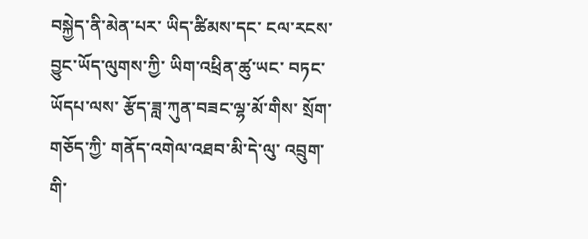བསྐྱེད་ནི་མེན་པར་ ཡིད་ཚིམས་དང་ ངལ་རངས་བྱུང་ཡོད་ལུགས་ཀྱི་ ཡིག་འཕྲིན་ཚུ་ཡང་ བཏང་ཡོདཔ་ལས་ རྩོད་ཟླ་ཀུན་བཟང་ལྷ་མོ་གིས་ སྲོག་གཅོད་ཀྱི་ གནོད་འགེལ་འཐབ་མི་དེ་ལུ་ འབྲུག་གི་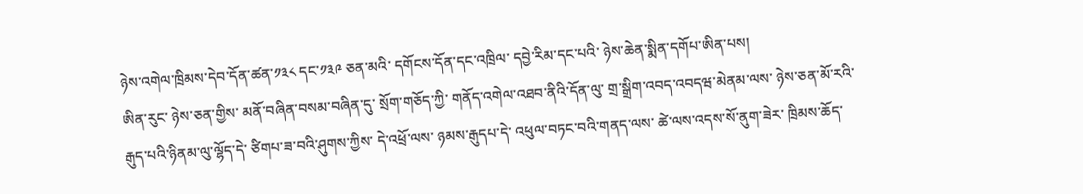ཉེས་འགེལ་ཁྲིམས་དེབ་དོན་ཚན་༡༣༨ དང་༡༣༩ ཅན་མའི་ དགོངས་དོན་དང་འཁྲིལ་ དབྱེ་རིམ་དང་པའི་ ཉེས་ཆེན་སྨིན་དགོཔ་ཨིན་པས།
ཨིན་རུང་ ཉེས་ཅན་གྱིས་ མནོ་བཞིན་བསམ་བཞིན་དུ་ སྲོག་གཅོད་ཀྱི་ གནོད་འགེལ་འཐབ་ནིའི་དོན་ལུ་ གྲ་སྒྲིག་འབད་འབདཝ་མེནམ་ལས་ ཉེས་ཅན་མོ་རའི་ རྒུད་པའི་ཉིནམ་ལུ་ལྷོད་དེ་ ཙིགཔ་ཟ་བའི་ཤུགས་ཀྱིས་ དེ་འཕྲོ་ལས་ ཉམས་རྒུདཔ་དེ་ འཕུལ་བཏང་བའི་གནད་ལས་ ཚེ་ལས་འདས་སོ་ནུག་ཟེར་ ཁྲིམས་ཆོད་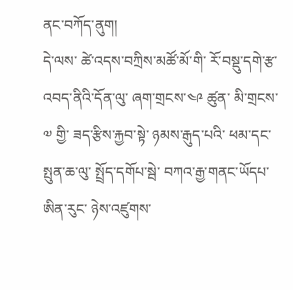ནང་བཀོད་ནུག།
དེ་ལས་ ཚེ་འདས་བཀྲིས་མཚོ་མོ་གི་ རོ་བསྡུ་དགེ་རྩ་འབད་ནིའི་དོན་ལུ་ ཞག་གྲངས་༤༩ ཚུན་ མི་གྲངས་༧ གྱི་ ཟད་རྩིས་རྐྱབ་སྟེ་ ཉམས་རྒུད་པའི་ ཕམ་དང་སྤུན་ཆ་ལུ་ སྤྲོད་དགོཔ་སྦེ་ བཀའ་རྒྱ་གནང་ཡོདཔ་ཨིན་རུང་ ཉེས་འཛུགས་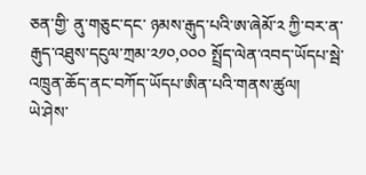ཅན་གྱི་ ནུ་གཅུང་དང་ ཉམས་རྒུད་པའི་ཨ་ཞེམོ་༢ ཀྱི་བར་ན་ རྒུད་འཐུས་དངུལ་ཀྲམ་༢༡༠,༠༠༠ སྤྲོད་ལེན་འབད་ཡོདཔ་སྦེ་ འཁྲུན་ཆོད་ནང་བཀོད་ཡོདཔ་ཨིན་པའི་གནས་ཚུལ།
ཡེ་ཤེས་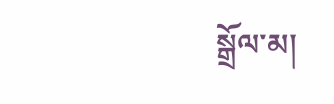སྒྲོལ་མ།